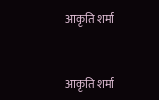आकृति शर्मा


आकृति शर्मा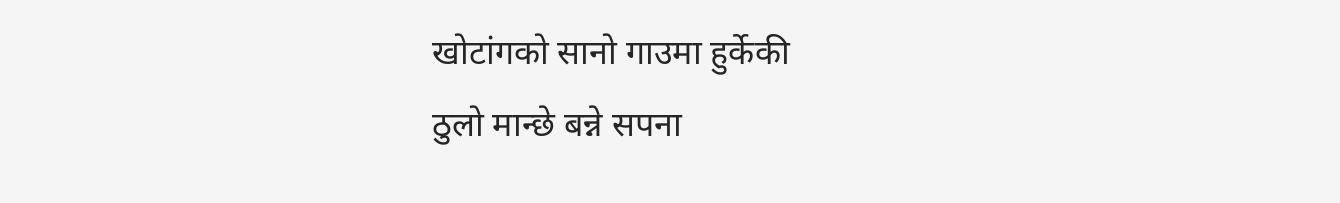खोटांगको सानो गाउमा हुर्केकी
ठुलो मान्छे बन्ने सपना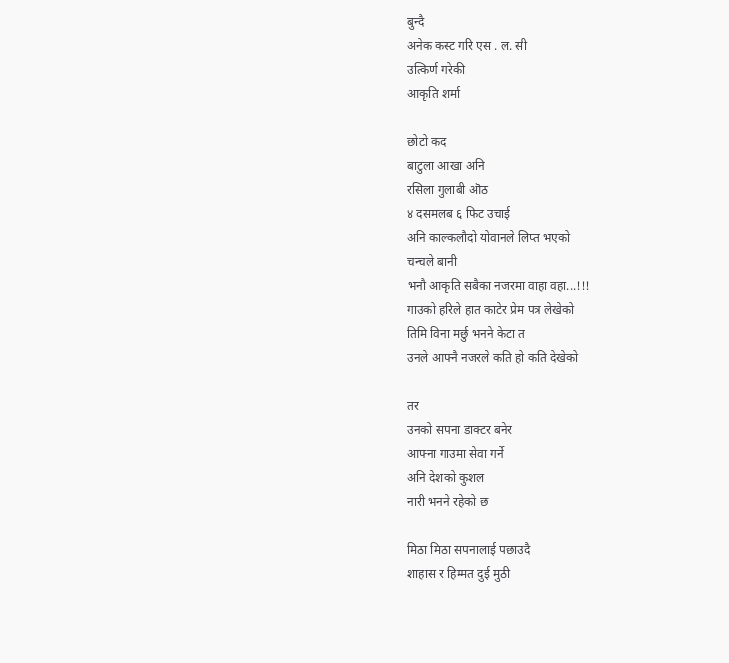बुन्दै
अनेक कस्ट गरि एस . ल. सी
उत्किर्ण गरेकी
आकृति शर्मा

छोटो कद
बाटुला आखा अनि
रसिला गुलाबी ऒठ
४ दसमलब ६ फिट उचाई
अनि काल्कलौदो योवानले लिप्त भएको
चन्चले बानी
भनौ आकृति सबैका नजरमा वाहा वहा...!!!
गाउको हरिले हात काटेर प्रेम पत्र लेखेको
तिमि विना मर्छु भनने केटा त
उनले आफ्नै नजरले कति हो कति देखेको

तर
उनको सपना डाक्टर बनेर
आफ्ना गाउमा सेवा गर्ने
अनि देशको कुशल
नारी भनने रहेको छ

मिठा मिठा सपनालाई पछाउदै
शाहास र हिम्मत दुई मुठी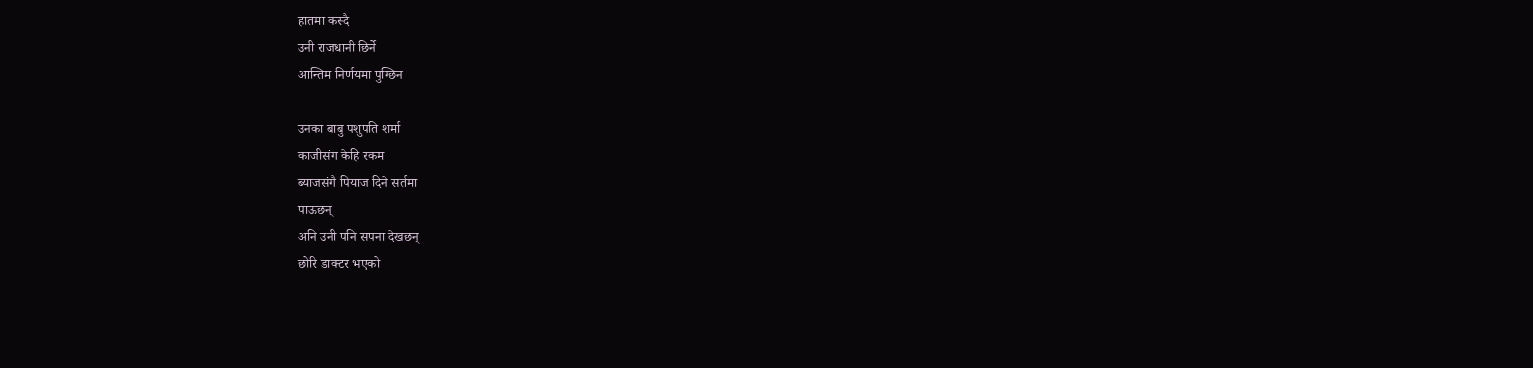हातमा कस्दै
उनी राजधानी छिर्ने
आन्तिम निर्णयमा पुग्छिन

उनका बाबु पशुपति शर्मा
काजीसंग केहि रकम
ब्याजसंगै पियाज दिने सर्तमा
पाऊछन्
अनि उनी पनि सपना देखछन्
छोरि डाक्टर भएको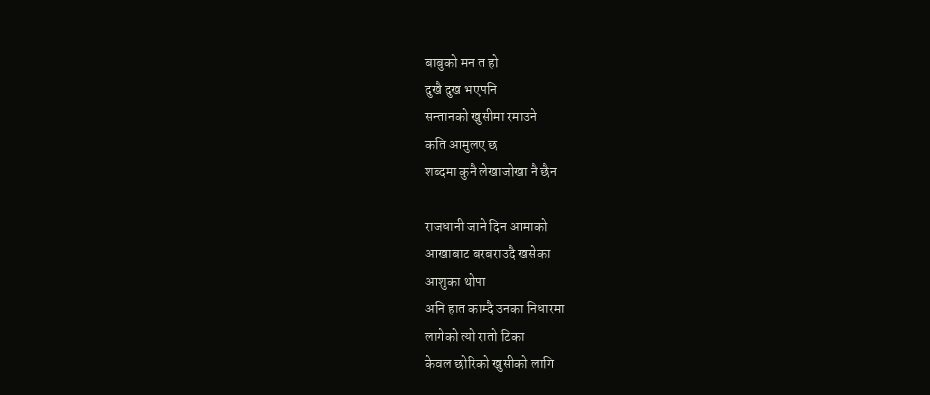बाबुको मन त हो
दुखै दुख भएपनि
सन्तानको खुसीमा रमाउने
कति आमुलए छ
शब्दमा कुनै लेखाजोखा नै छैन

राजधानी जाने दिन आमाको
आखाबाट बरबराउदै खसेका
आशुका थोपा
अनि हात काम्दै उनका निधारमा
लागेको त्यो रातो टिका
केवल छोरिको खुसीको लागि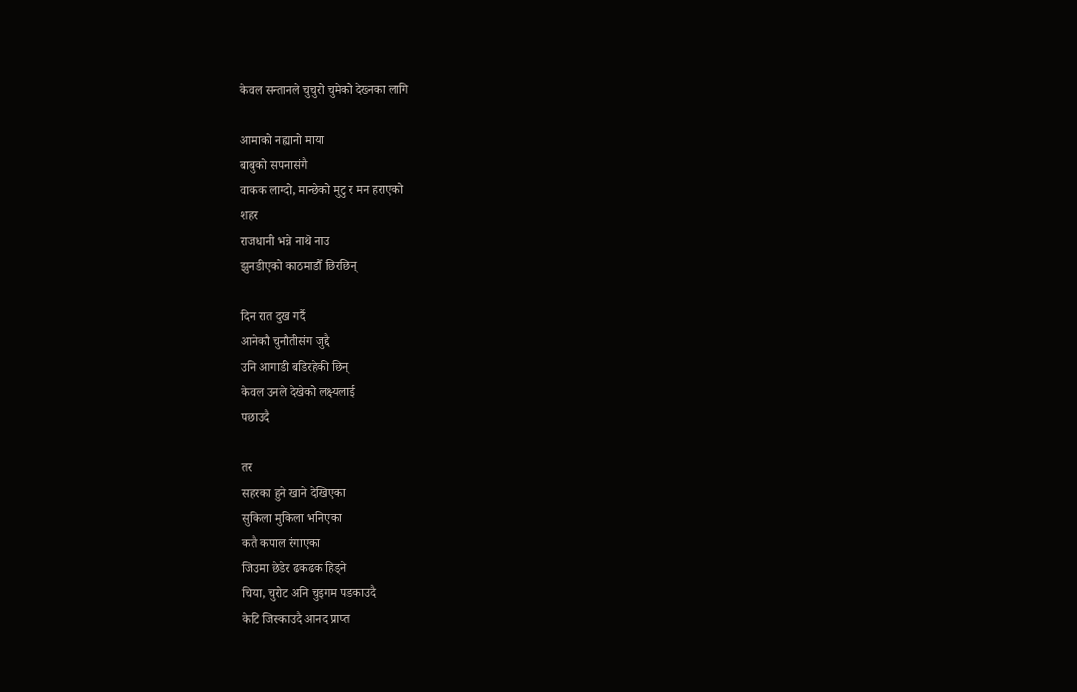केवल सन्तानले चुचुरो चुमेको देख्नका लागि

आमाको नह्यानो माया
बाबुको सपनासंगै
वाकक लाग्दो, मान्छेको मुटु र मन हराएको
शहर
राजधानी भन्ने नाथॆ नाउ
झुनडीएको काठमाडौँ छिरछिन्

दिन रात दुख गर्दै
आनेकौ चुनौतीसंग जुद्दै
उनि आगाडी बडिरहेकी छिन्
केवल उनले देखेको लक्ष्यलाई
पछाउदै

तर
सहरका हुने खाने देखिएका
सुकिला मुकिला भनिएका
कतै कपाल रंगाएका
जिउमा छेडेर ढकढक हिड्ने
चिया, चुरोट अनि चुइगम पडकाउदै
केटि जिस्काउदै आनद प्राप्त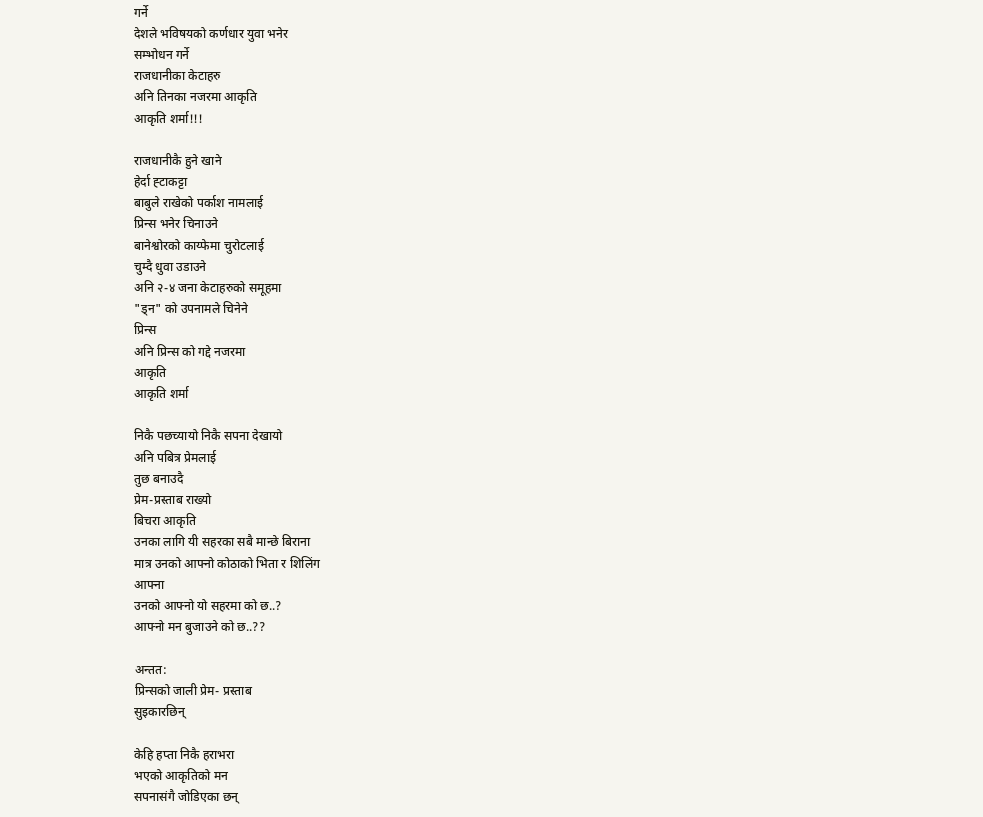गर्ने
देशले भविषयको कर्णधार युवा भनेर
सम्भोधन गर्ने
राजधानीका केटाहरु
अनि तिनका नजरमा आकृति
आकृति शर्मा!!!

राजधानीकै हुने खाने
हेर्दा ह्टाकट्टा
बाबुले राखेको पर्काश नामलाई
प्रिन्स भनेर चिनाउने
बानेश्वोरको काय्फेमा चुरोटलाई
चुम्दै धुवा उडाउने
अनि २-४ जना केटाहरुको समूहमा
"ड्न" को उपनामले चिनेने
प्रिन्स
अनि प्रिन्स को गद्दे नजरमा
आकृति
आकृति शर्मा

निकै पछच्यायो निकै सपना देखायो
अनि पबित्र प्रेमलाई
तुछ बनाउदै
प्रेम-प्रस्ताब राख्यो
बिचरा आकृति
उनका लागि यी सहरका सबै मान्छे बिराना
मात्र उनको आफ्नो कोठाको भिता र शिलिंग
आफ्ना
उनको आफ्नो यो सहरमा को छ..?
आफ्नो मन बुजाउने को छ..??

अन्तत:
प्रिन्सको जाली प्रेम- प्रस्ताब
सुइकारछिन्

केहि हप्ता निकै हराभरा
भएको आकृतिको मन
सपनासंगै जोडिएका छन्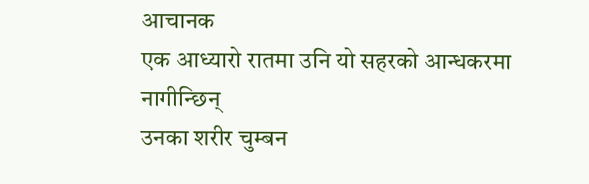आचानक
एक आध्यारो रातमा उनि यो सहरको आन्धकरमा
नागीन्छिन्
उनका शरीर चुम्बन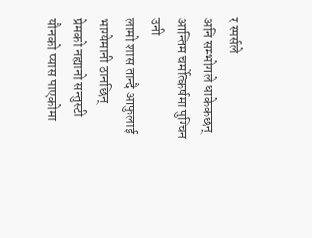र स्पर्सले
अनि सम्भोगले धाकेकछन्
आन्तिम चर्मोत्कर्षमा पुग्चिन उनी
लामो शास तान्दै आफुलाई
भाग्येमानी ठानछिन्
प्रेमको नह्यानो सन्तुस्टी
यौनको प्यास पाएकोमा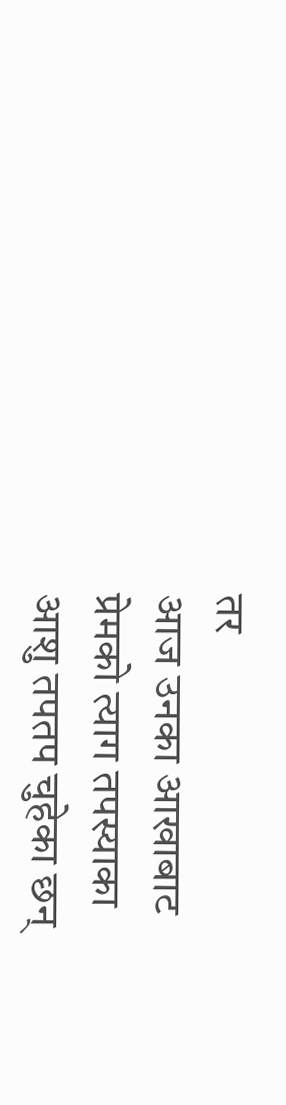तर
आज उनका आखाबाट
प्रेमको त्याग तपस्याका
आशु तपतप चुहेका छन्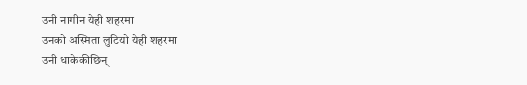उनी नागीन येही शहरमा
उनको अस्मिता लुटियो येही शहरमा
उनी धाकेकीछिन्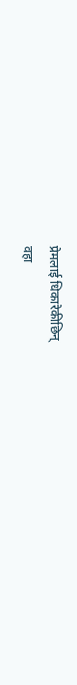प्रेमलाई धिकारेकीछिन्
वहा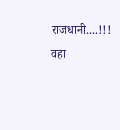राजधानी....!!!
वहा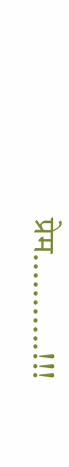प्रेम...........!!!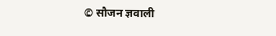© सौजन ज्ञवाली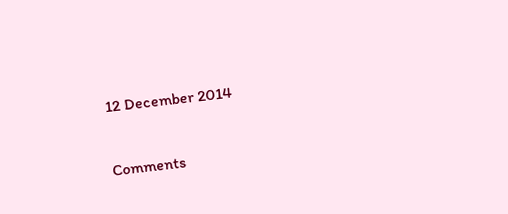12 December 2014

Comments